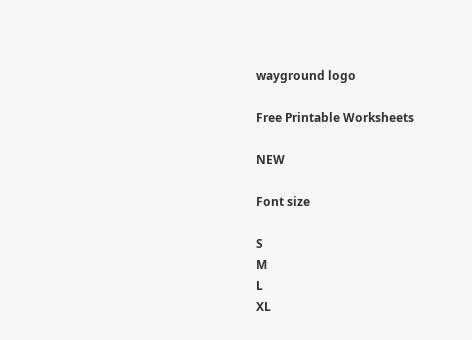wayground logo

Free Printable Worksheets

NEW

Font size

S
M
L
XL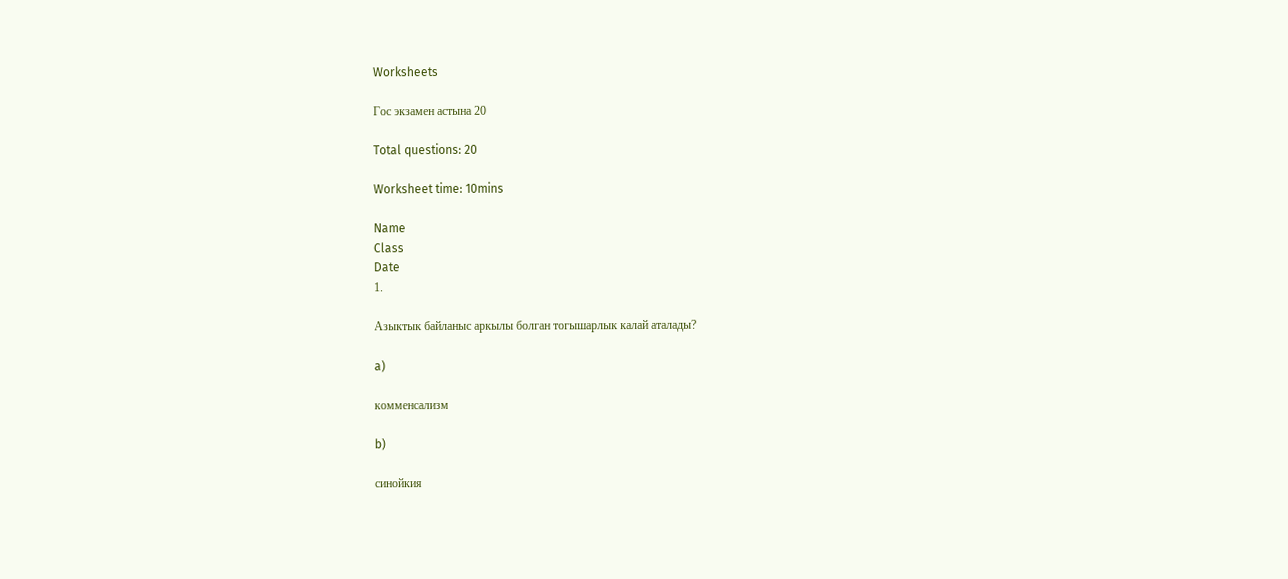Worksheets

Гос экзамен астына 20

Total questions: 20

Worksheet time: 10mins

Name
Class
Date
1.

Азыктык байланыс аркылы болган тогышарлык калай аталады?

a)

комменсализм

b)

синойкия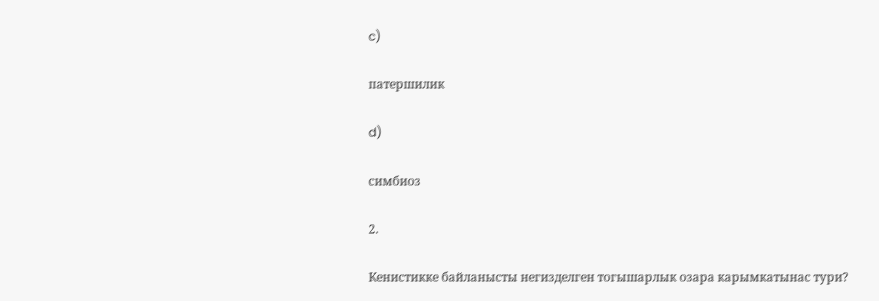c)

патершилик

d)

симбиоз

2.

Кенистикке байланысты негизделген тогышарлык озара карымкатынас тури?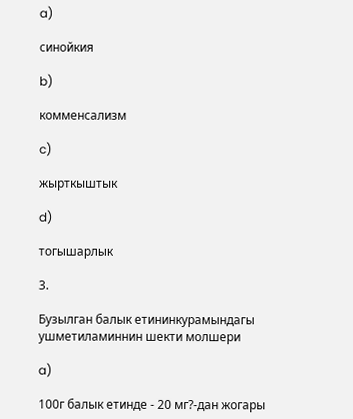a)

синойкия

b)

комменсализм

c)

жырткыштык

d)

тогышарлык

3.

Бузылган балык етининкурамындагы ушметиламиннин шекти молшери

a)

100г балык етинде - 20 мг?-дан жогары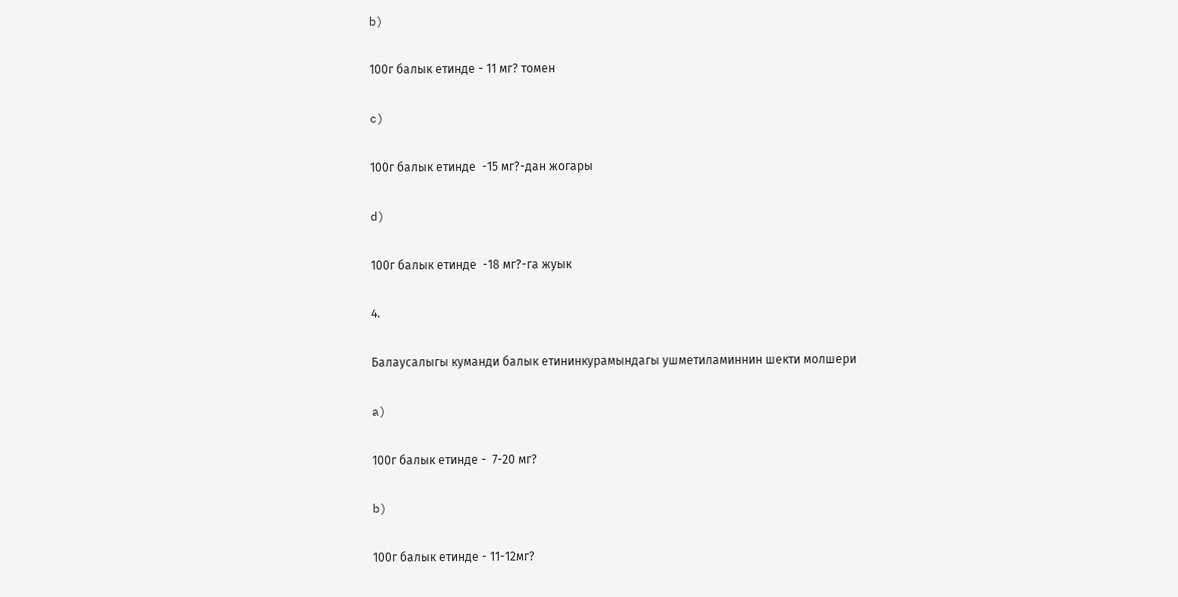b)

100г балык етинде - 11 мг? томен

c)

100г балык етинде  -15 мг?-дан жогары

d)

100г балык етинде  -18 мг?-га жуык

4.

Балаусалыгы куманди балык етининкурамындагы ушметиламиннин шекти молшери

a)

100г балык етинде -  7-20 мг?

b)

100г балык етинде - 11-12мг?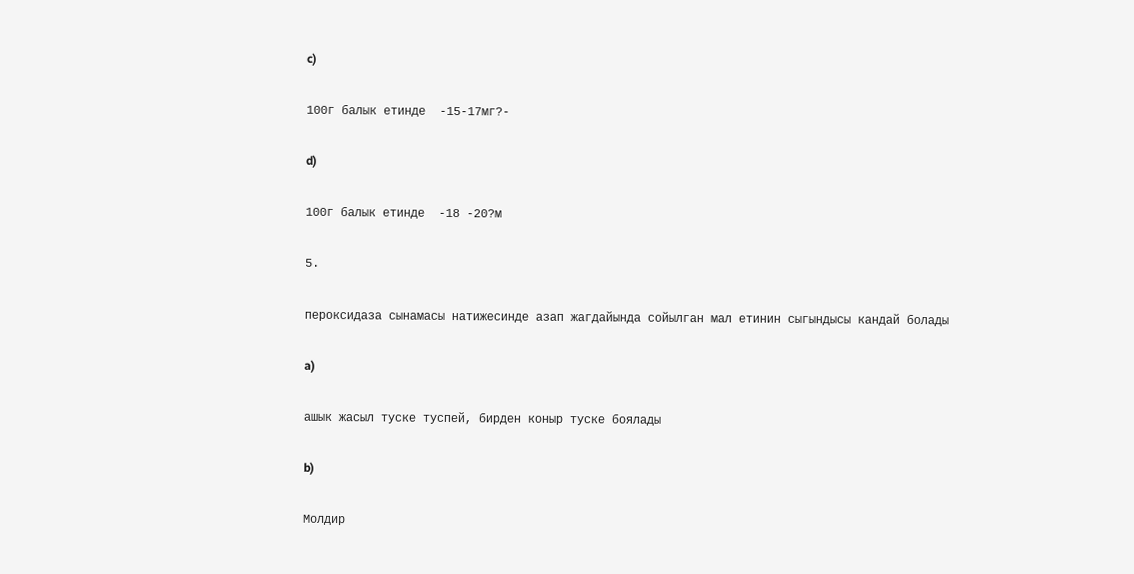c)

100г балык етинде  -15-17мг?-

d)

100г балык етинде  -18 -20?м

5.

пероксидаза сынамасы натижесинде азап жагдайында сойылган мал етинин сыгындысы кандай болады

a)

ашык жасыл туске туспей, бирден коныр туске боялады

b)

Молдир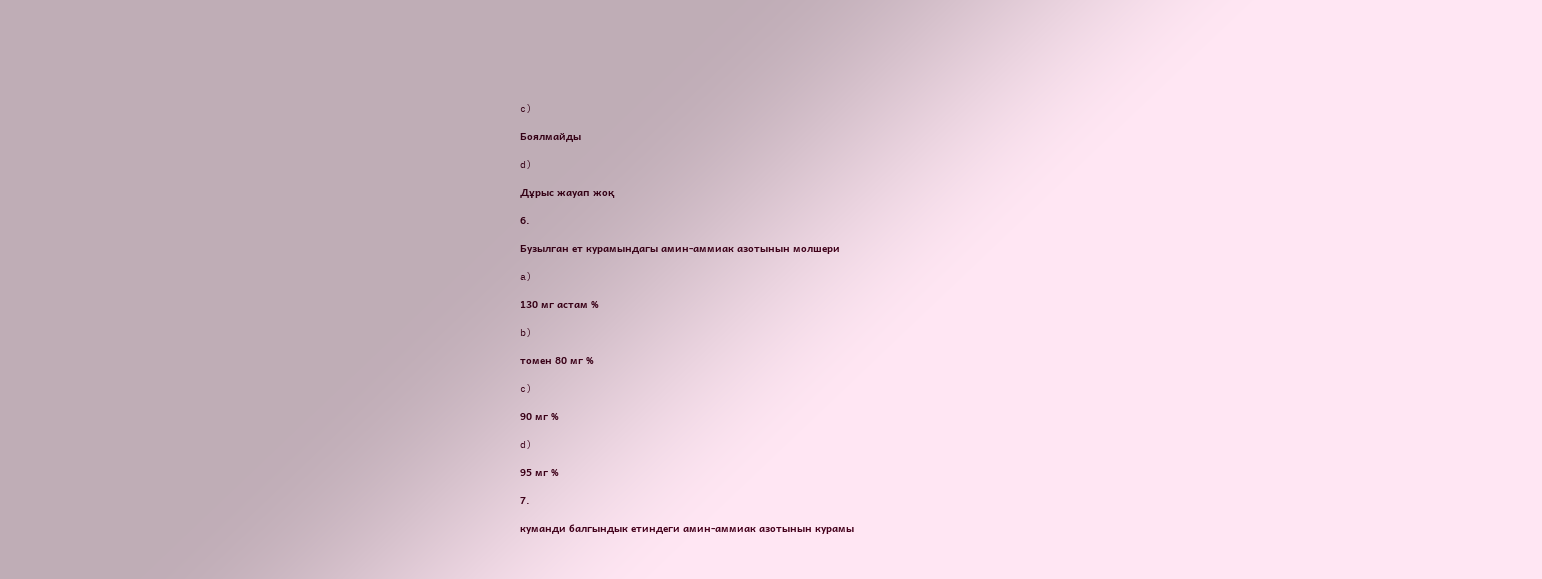c)

Боялмайды

d)

Дұрыс жауап жоқ

6.

Бузылган ет курамындагы амин-аммиак азотынын молшери

a)

130 мг астам %

b)

томен 80 мг %

c)

90 мг %

d)

95 мг %

7.

куманди балгындык етиндеги амин-аммиак азотынын курамы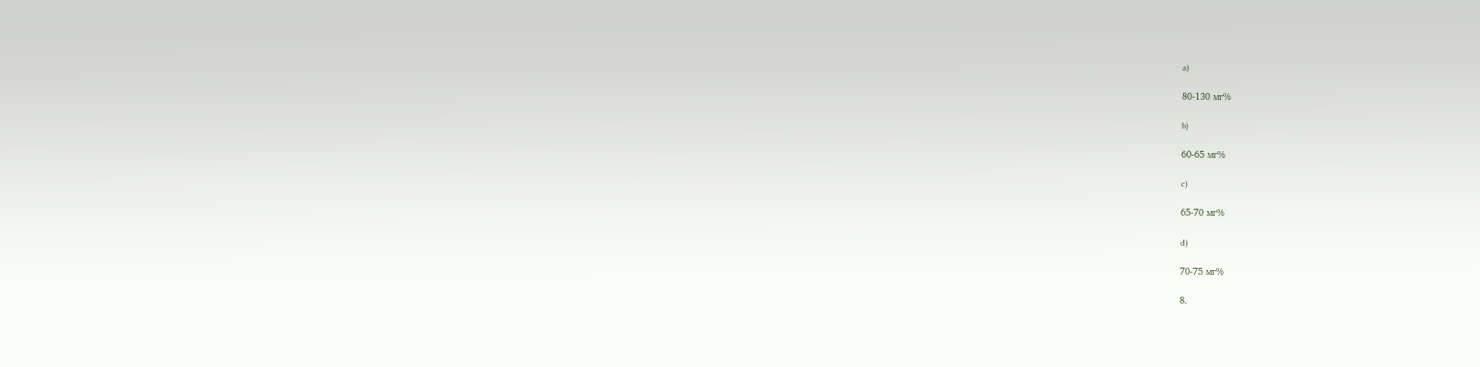a)

80-130 мг%

b)

60-65 мг%

c)

65-70 мг%

d)

70-75 мг%

8.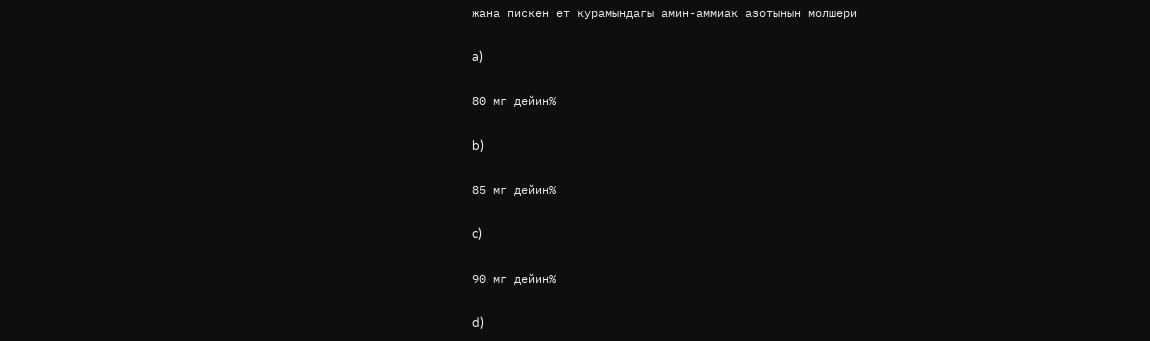жана пискен ет курамындагы амин-аммиак азотынын молшери

a)

80 мг дейин%

b)

85 мг дейин%

c)

90 мг дейин%

d)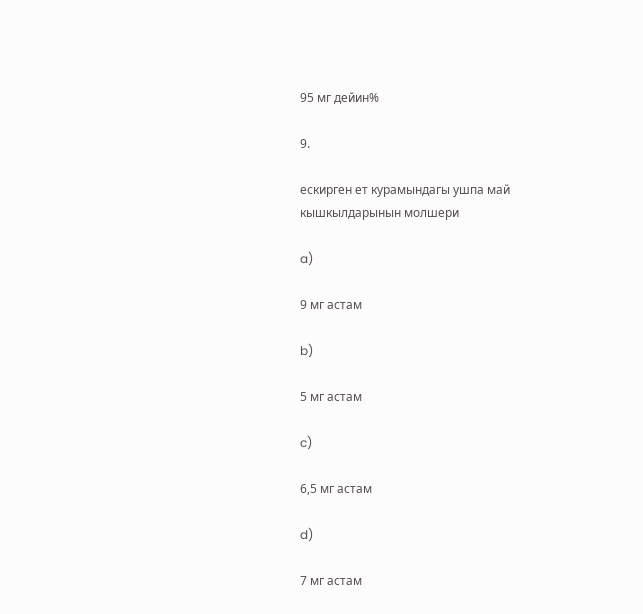95 мг дейин%

9.

ескирген ет курамындагы ушпа май кышкылдарынын молшери

a)

9 мг астам

b)

5 мг астам

c)

6,5 мг астам

d)

7 мг астам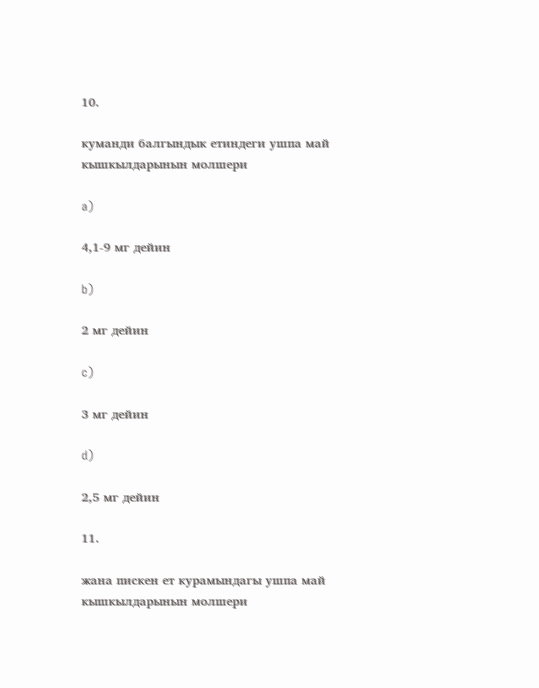10.

куманди балгындык етиндеги ушпа май кышкылдарынын молшери

a)

4,1-9 мг дейин

b)

2 мг дейин

c)

3 мг дейин

d)

2,5 мг дейин

11.

жана пискен ет курамындагы ушпа май кышкылдарынын молшери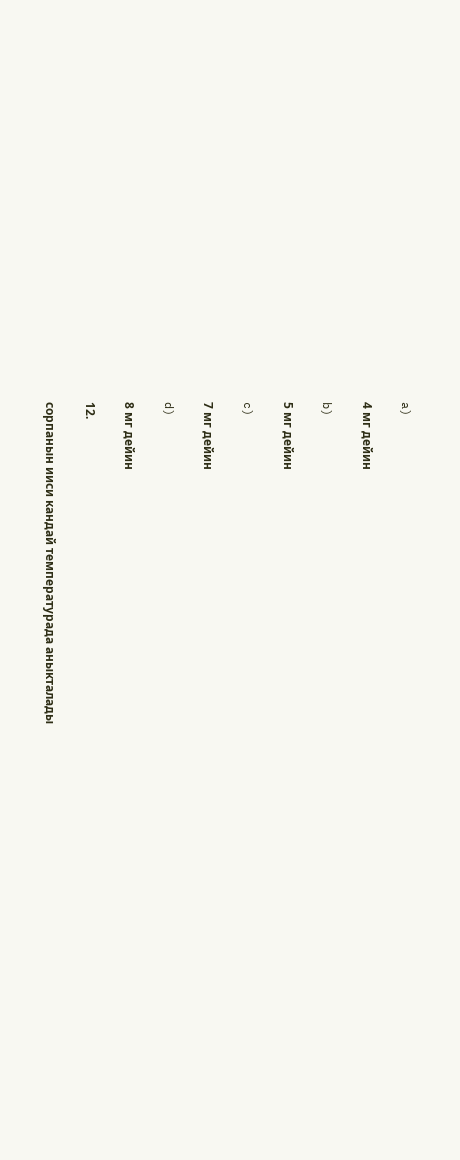a)

4 мг дейин

b)

5 мг дейин

c)

7 мг дейин

d)

8 мг дейин

12.

сорпанын ииси кандай температурада аныкталады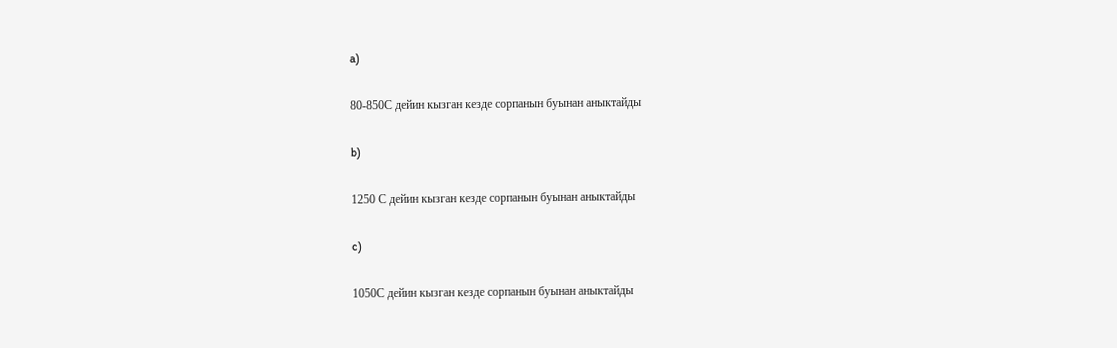a)

80-850С дейин кызган кезде сорпанын буынан аныктайды

b)

1250 С дейин кызган кезде сорпанын буынан аныктайды

c)

1050С дейин кызган кезде сорпанын буынан аныктайды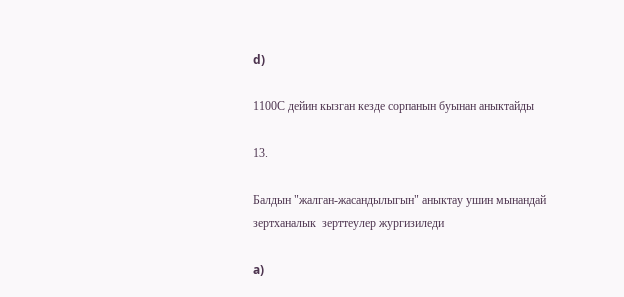d)

1100С дейин кызган кезде сорпанын буынан аныктайды

13.

Балдын "жалган-жасандылыгын" аныктау ушин мынандай зертханалык  зерттеулер жургизиледи

a)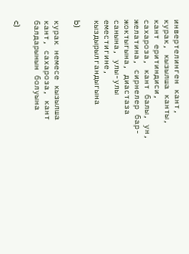инвертелинген кант, курак, кызылша канты, кант еритиндиси, сахароза, кант балы, ун, желатина, сирнелер бар-жоктыгына, диастаза санына, улы-улы еместигине, кыздырылгандыгына

b)

курак немесе кызылша кант, сахароза, кант балдарынын болуына

c)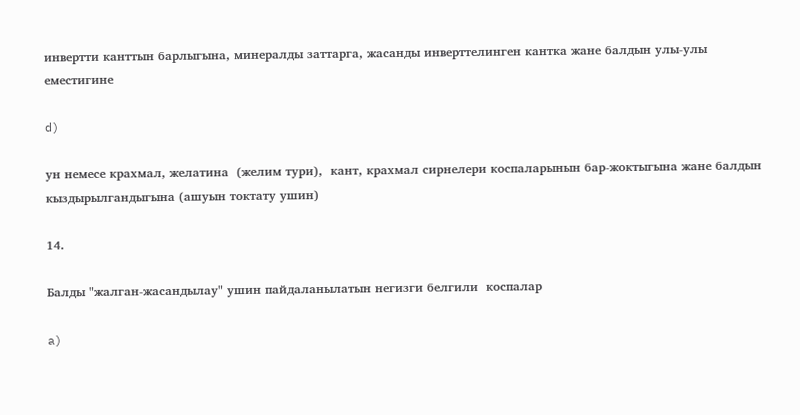инвертти канттын барлыгына, минералды заттарга, жасанды инверттелинген кантка жане балдын улы-улы еместигине

d)

ун немесе крахмал, желатина  (желим тури),  кант, крахмал сирнелери коспаларынын бар-жоктыгына жане балдын кыздырылгандыгына (ашуын токтату ушин)

14.

Балды "жалган-жасандылау" ушин пайдаланылатын негизги белгили  коспалар

a)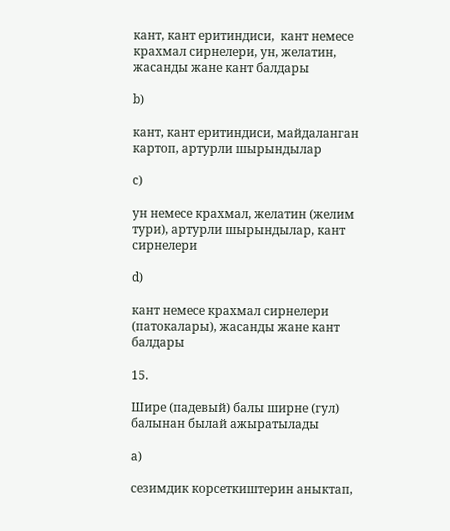кант, кант еритиндиси,  кант немесе крахмал сирнелери, ун, желатин, жасанды жане кант балдары

b)

кант, кант еритиндиси, майдаланган картоп, артурли шырындылар

c)

ун немесе крахмал, желатин (желим тури), артурли шырындылар, кант сирнелери

d)

кант немесе крахмал сирнелери (патокалары), жасанды жане кант балдары

15.

Шире (падевый) балы ширне (гул) балынан былай ажыратылады

a)

сезимдик корсеткиштерин аныктап,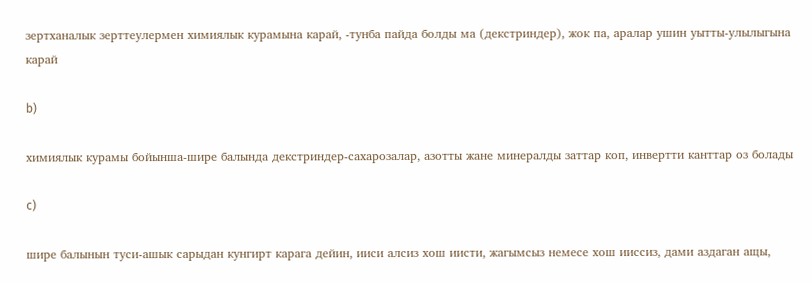зертханалык зерттеулермен химиялык курамына карай, -тунба пайда болды ма (декстриндер), жок па, аралар ушин уытты-улылыгына карай

b)

химиялык курамы бойынша-шире балында декстриндер-сахарозалар, азотты жане минералды заттар коп, инвертти канттар оз болады

c)

шире балынын туси-ашык сарыдан кунгирт карага дейин, ииси алсиз хош иисти, жагымсыз немесе хош ииссиз, дами аздаган ащы,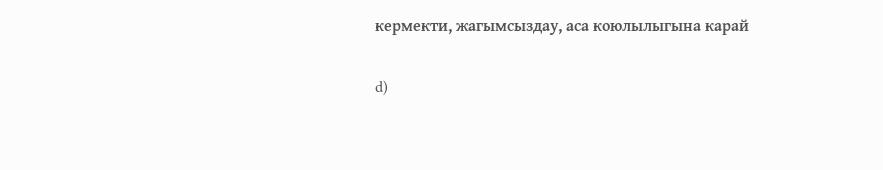кермекти, жагымсыздау, аса коюлылыгына карай

d)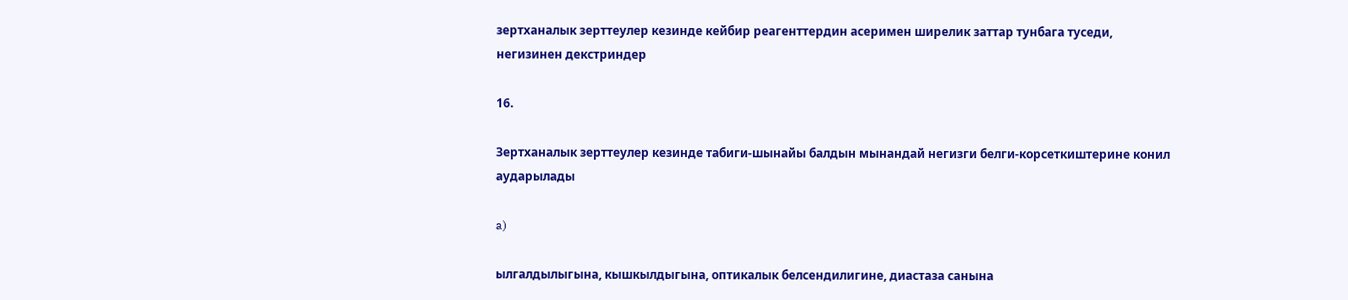зертханалык зерттеулер кезинде кейбир реагенттердин асеримен ширелик заттар тунбага туседи, негизинен декстриндер

16.

Зертханалык зерттеулер кезинде табиги-шынайы балдын мынандай негизги белги-корсеткиштерине конил аударылады

a)

ылгалдылыгына, кышкылдыгына, оптикалык белсендилигине, диастаза санына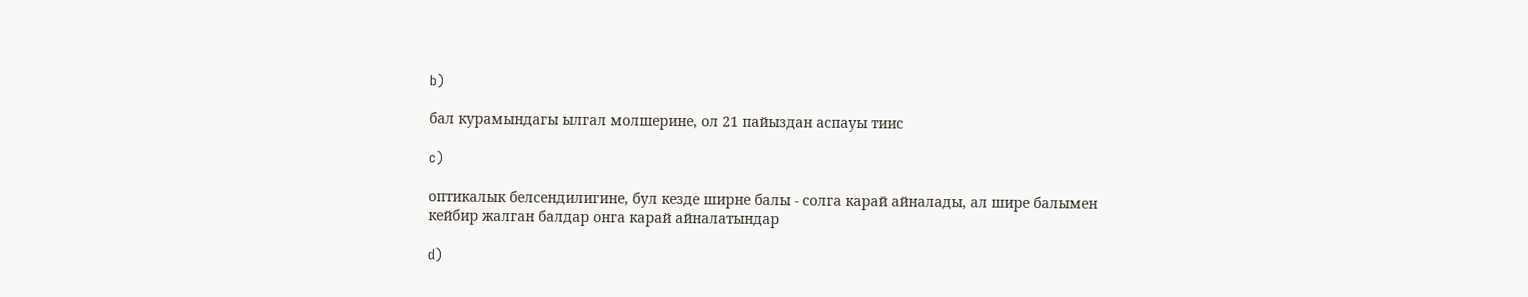b)

бал курамындагы ылгал молшерине, ол 21 пайыздан аспауы тиис

c)

оптикалык белсендилигине, бул кезде ширне балы - солга карай айналады, ал шире балымен кейбир жалган балдар онга карай айналатындар

d)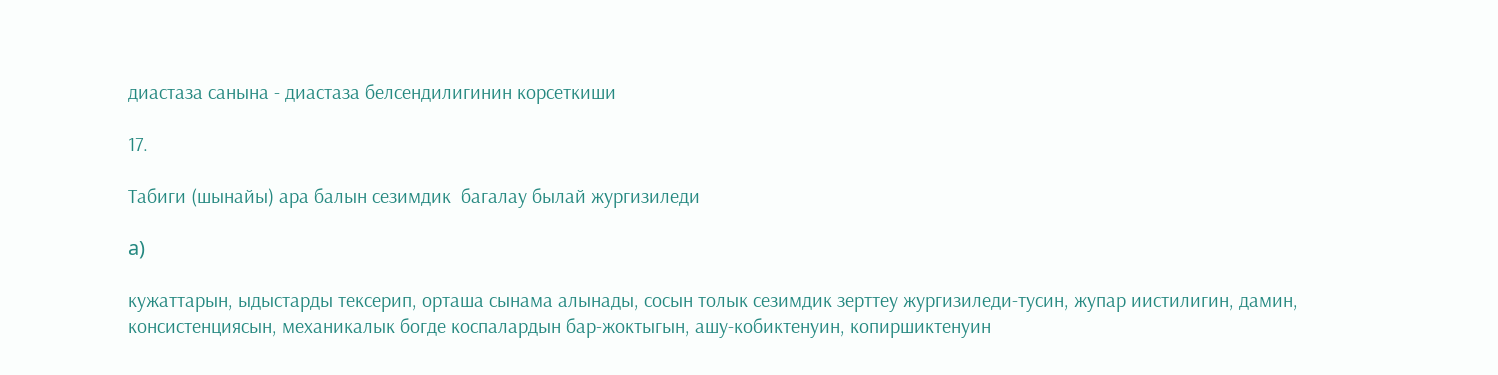диастаза санына - диастаза белсендилигинин корсеткиши

17.

Табиги (шынайы) ара балын сезимдик  багалау былай жургизиледи

a)

кужаттарын, ыдыстарды тексерип, орташа сынама алынады, сосын толык сезимдик зерттеу жургизиледи-тусин, жупар иистилигин, дамин, консистенциясын, механикалык богде коспалардын бар-жоктыгын, ашу-кобиктенуин, копиршиктенуин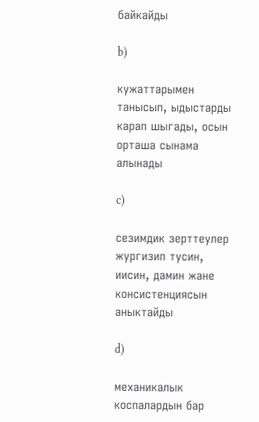байкайды

b)

кужаттарымен танысып, ыдыстарды карап шыгады, осын орташа сынама алынады

c)

сезимдик зерттеулер жургизип тусин, иисин, дамин жане консистенциясын аныктайды

d)

механикалык коспалардын бар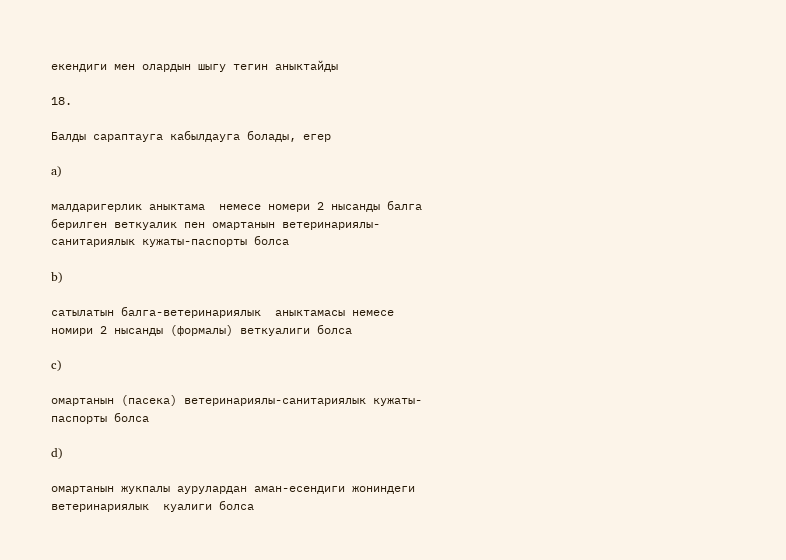екендиги мен олардын шыгу тегин аныктайды

18.

Балды сараптауга кабылдауга болады, егер

a)

малдаригерлик аныктама  немесе номери 2 нысанды балга  берилген веткуалик пен омартанын ветеринариялы-санитариялык кужаты-паспорты болса

b)

сатылатын балга-ветеринариялык  аныктамасы немесе номири 2 нысанды (формалы) веткуалиги болса

c)

омартанын (пасека) ветеринариялы-санитариялык кужаты-паспорты болса

d)

омартанын жукпалы аурулардан аман-есендиги жониндеги ветеринариялык  куалиги болса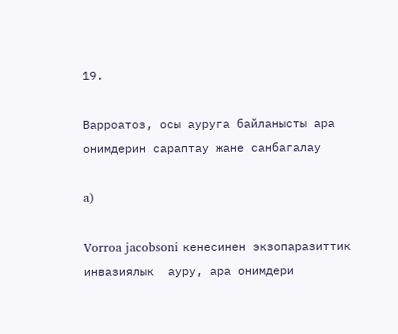19.

Варроатоз, осы ауруга байланысты ара онимдерин сараптау жане санбагалау

a)

Vorroa jacobsoni кенесинен экзопаразиттик инвазиялык  ауру, ара онимдери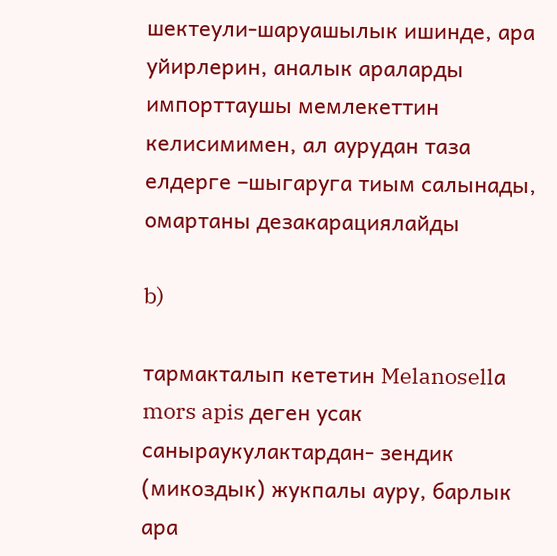шектеули-шаруашылык ишинде, ара уйирлерин, аналык араларды импорттаушы мемлекеттин келисимимен, ал аурудан таза елдерге –шыгаруга тиым салынады, омартаны дезакарациялайды

b)

тармакталып кететин Melanosellа  mors apis деген усак саныраукулактардан- зендик (микоздык) жукпалы ауру, барлык ара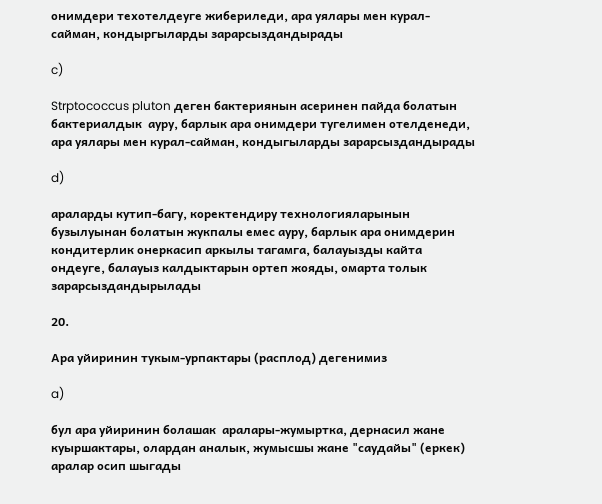онимдери техотелдеуге жибериледи, ара уялары мен курал-сайман, кондыргыларды зарарсыздандырады

c)

Strptococcus pluton деген бактериянын асеринен пайда болатын бактериалдык  ауру, барлык ара онимдери тугелимен отелденеди, ара уялары мен курал-сайман, кондыгыларды зарарсыздандырады

d)

араларды кутип-багу, коректендиру технологияларынын бузылуынан болатын жукпалы емес ауру, барлык ара онимдерин кондитерлик онеркасип аркылы тагамга, балауызды кайта ондеуге, балауыз калдыктарын ортеп жояды, омарта толык зарарсыздандырылады

20.

Ара уйиринин тукым-урпактары (расплод) дегенимиз

a)

бул ара уйиринин болашак  аралары-жумыртка, дернасил жане куыршактары, олардан аналык, жумысшы жане "саудайы" (еркек) аралар осип шыгады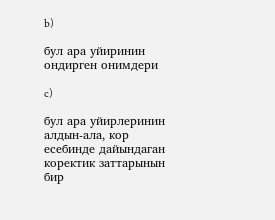b)

бул ара уйиринин ондирген онимдери

c)

бул ара уйирлеринин алдын-ала, кор есебинде дайындаган коректик заттарынын бир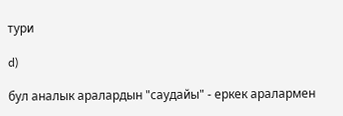тури

d)

бул аналык аралардын "саудайы" - еркек аралармен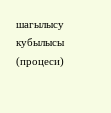шагылысу кубылысы (процеси)